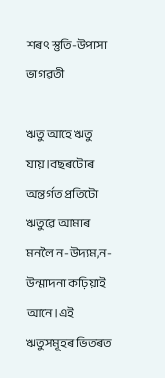শৰৎ স্তুতি-উপাসা ভাগৱতী

ঋতু আহে ঋতু যায়।বছৰটোৰ অন্তৰ্গত প্ৰতিটো ঋতুৱে আমাৰ মনলৈ ন-উদ্যম,ন-উন্মাদনা কঢ়িয়াই আনে।এই ঋতুসমূহৰ ভিতৰত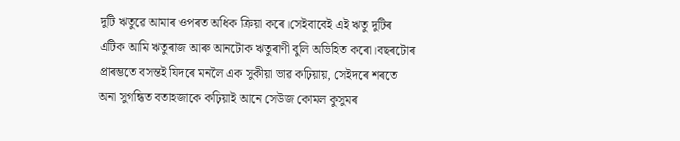দুটি ঋতুৱে আমাৰ ওপৰত অধিক ক্ৰিয়া কৰে।সেইবাবেই এই ঋতু দুটিৰ এটিক আমি ঋতুৰাজ আৰু আনটোক ঋতুৰাণী বুলি অভিহিত কৰো।বছৰটোৰ প্ৰাৰম্ভতে বসন্তই যিদৰে মনলৈ এক সুকীয়া ভাৱ কঢ়িয়ায়, সেইদৰে শৰতে অনা সুগন্ধিত বতাহজাকে কঢ়িয়াই আনে সেউজ কোমল কুসুমৰ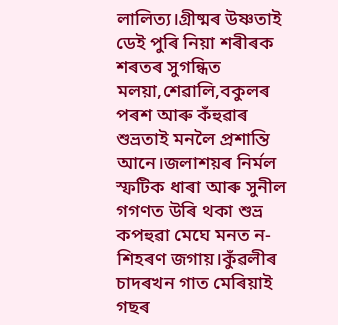লালিত্য।গ্ৰীষ্মৰ উষ্ণতাই ডেই পুৰি নিয়া শৰীৰক শৰতৰ সুগন্ধিত মলয়া,শেৱালি,বকুলৰ পৰশ আৰু কঁহুৱাৰ শুভ্ৰতাই মনলৈ প্ৰশান্তি আনে।জলাশয়ৰ নিৰ্মল স্ফটিক ধাৰা আৰু সুনীল গগণত উৰি থকা শুভ্ৰ কপহুৱা মেঘে মনত ন-শিহৰণ জগায়।কুঁৱলীৰ চাদৰখন গাত মেৰিয়াই গছৰ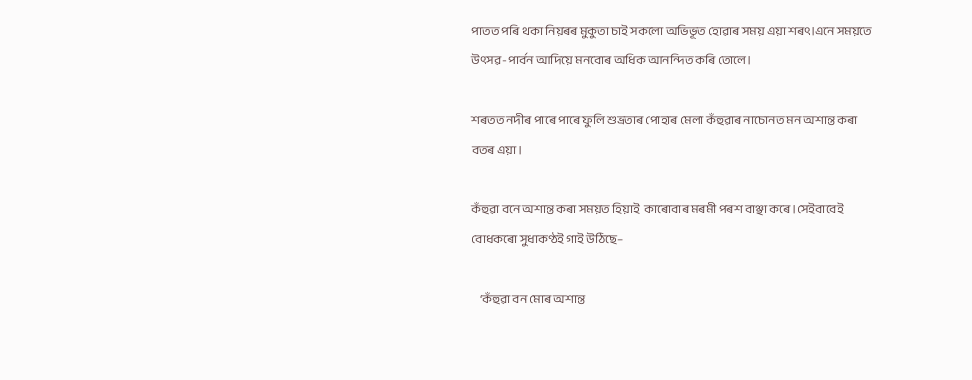পাতত পৰি থকা নিয়ৰৰ মুকুতা চাই সকলো অভিভূত হোৱাৰ সময় এয়া শৰৎ।এনে সময়তে উৎসৱ-পাৰ্বন আদিয়ে মনবোৰ অধিক আনন্দিত কৰি তোলে।

শৰতত নদীৰ পাৰে পাৰে ফুলি শুভ্ৰতাৰ পোহাৰ মেলা কঁহুৱাৰ নাচোনত মন অশান্ত কৰা বতৰ এয়া।

কঁহুৱা বনে অশান্ত কৰা সময়ত হিয়াই  কাৰোবাৰ মৰমী পৰশ বাঞ্ছা কৰে।সেইবাবেই বোধকৰো সুধাকণ্ঠই গাই উঠিছে–

    ‘কঁহুৱা বন মোৰ অশান্ত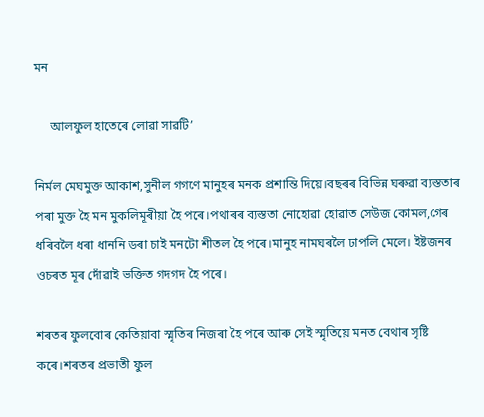মন

     আলফুল হাতেৰে লোৱা সাৱটি’

নিৰ্মল মেঘমুক্ত আকাশ,সুনীল গগণে মানুহৰ মনক প্ৰশান্তি দিয়ে।বছৰৰ বিভিন্ন ঘৰুৱা ব্যস্ততাৰ পৰা মুক্ত হৈ মন মুকলিমূৰীয়া হৈ পৰে।পথাৰৰ ব্যস্ততা নোহোৱা হোৱাত সেউজ কোমল,গেৰ ধৰিবলৈ ধৰা ধাননি ডৰা চাই মনটো শীতল হৈ পৰে।মানুহ নামঘৰলৈ ঢাপলি মেলে। ইষ্টজনৰ ওচৰত মূৰ দোঁৱাই ভক্তিত গদগদ হৈ পৰে।

শৰতৰ ফুলবোৰ কেতিয়াবা স্মৃতিৰ নিজৰা হৈ পৰে আৰু সেই স্মৃতিয়ে মনত বেথাৰ সৃষ্টি কৰে।শৰতৰ প্ৰভাতী ফুল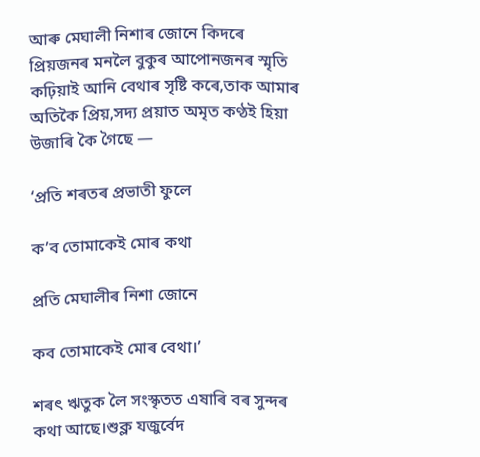আৰু মেঘালী নিশাৰ জোনে কিদৰে প্ৰিয়জনৰ মনলৈ বুকুৰ আপোনজনৰ স্মৃতি কঢ়িয়াই আনি বেথাৰ সৃষ্টি কৰে,তাক আমাৰ অতিকৈ প্রিয়,সদ্য প্ৰয়াত অমৃত কণ্ঠই হিয়া উজাৰি কৈ গৈছে —

‘প্ৰতি শৰতৰ প্ৰভাতী ফুলে

ক’ব তোমাকেই মোৰ কথা

প্ৰতি মেঘালীৰ নিশা জোনে

কব তোমাকেই মোৰ বেথা।’

শৰৎ ঋতুক লৈ সংস্কৃতত এষাৰি বৰ সুন্দৰ কথা আছে।শুক্ল যজুৰ্বেদ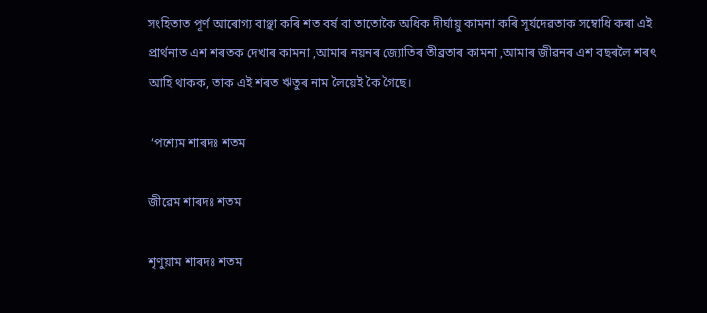সংহিতাত পূৰ্ণ আৰোগ্য বাঞ্ছা কৰি শত বর্ষ বা তাতোকৈ অধিক দীৰ্ঘায়ু কামনা কৰি সূৰ্যদেৱতাক সম্বোধি কৰা এই প্ৰাৰ্থনাত এশ শৰতক দেখাৰ কামনা ,আমাৰ নয়নৰ জ্যোতিৰ তীব্ৰতাৰ কামনা ,আমাৰ জীৱনৰ এশ বছৰলৈ শৰৎ আহি থাকক, তাক এই শৰত ঋতুৰ নাম লৈয়েই কৈ গৈছে।

 ‘পশ‍্যেম শাৰদঃ শতম

জীৱেম শাৰদঃ শতম

শৃণুয়াম শাৰদঃ শতম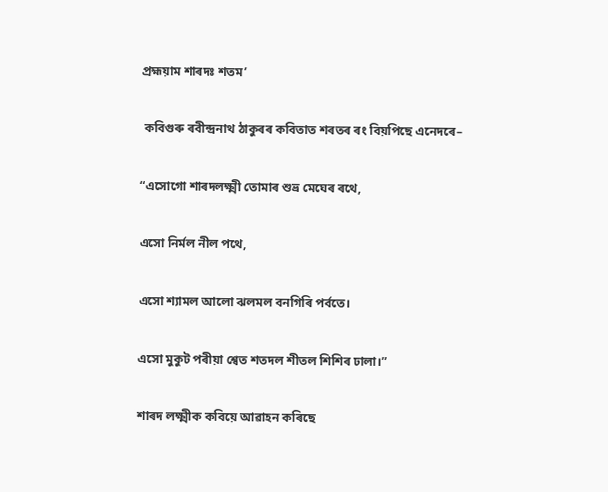প্ৰহ্ময়াম শাৰদঃ শতম’

 কবিগুৰু ৰবীন্দ্ৰনাথ ঠাকুৰৰ কবিতাত শৰতৰ ৰং বিয়পিছে এনেদৰে–

“এসোগো শাৰদলক্ষ্মী তোমাৰ শুভ্ৰ মেঘেৰ ৰথে,

এসো নিৰ্মল নীল পথে,

এসো শ্যামল আলো ঝলমল বনগিৰি পৰ্বতে।

এসো মুকুট পৰীয়া শ্বেত শতদল শীতল শিশিৰ ঢালা।”

শাৰদ লক্ষ্মীক কবিয়ে আৱাহন কৰিছে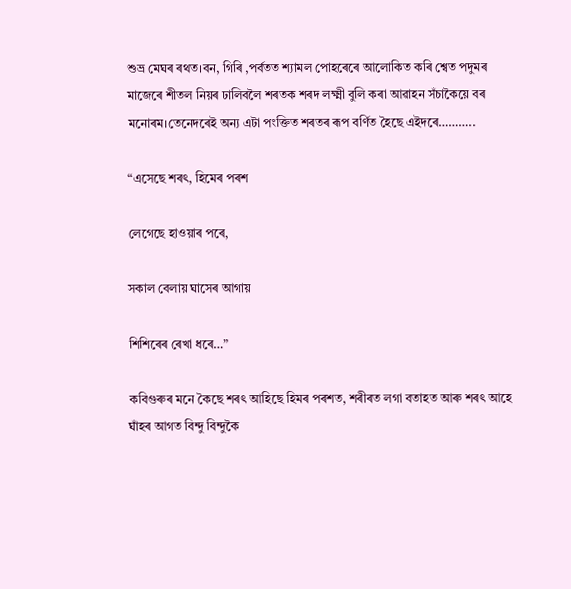শুভ্ৰ মেঘৰ ৰথত।বন, গিৰি ,পৰ্বতত শ্যামল পোহৰেৰে আলোকিত কৰি শ্বেত পদুমৰ মাজেৰে শীতল নিয়ৰ ঢালিবলৈ শৰতক শৰদ লক্ষ্মী বুলি কৰা আৱাহন সঁচাকৈয়ে বৰ মনোৰম।তেনেদৰেই অন্য এটা পংক্তিত শৰতৰ ৰূপ বৰ্ণিত হৈছে এইদৰে………..

“এসেছে শৰৎ, হিমেৰ পৰশ

লেগেছে হাওয়াৰ পৰে,

সকাল বেলায় ঘাসেৰ আগায়

শিশিৰেৰ ৰেখা ধৰে…”

কবিগুৰুৰ মনে কৈছে শৰৎ আহিছে হিমৰ পৰশত, শৰীৰত লগা বতাহত আৰু শৰৎ আহে ঘাঁহৰ আগত বিন্দু বিন্দুকৈ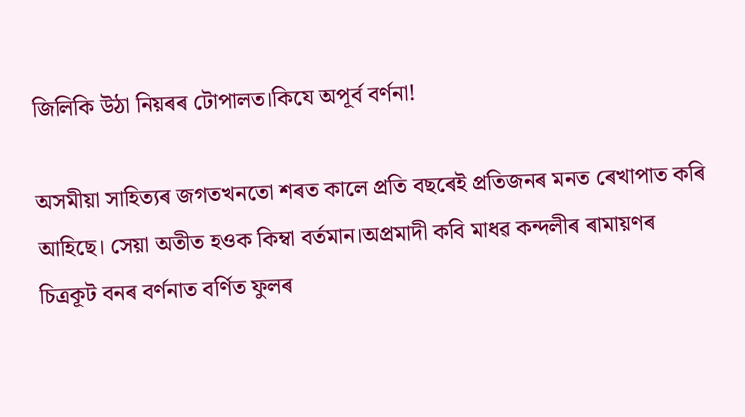জিলিকি উঠা নিয়ৰৰ টোপালত।কিযে অপূৰ্ব বৰ্ণনা!

অসমীয়া সাহিত্যৰ জগতখনতো শৰত কালে প্ৰতি বছৰেই প্ৰতিজনৰ মনত ৰেখাপাত কৰি আহিছে। সেয়া অতীত হওক কিম্বা বৰ্তমান।অপ্ৰমাদী কবি মাধৱ কন্দলীৰ ৰামায়ণৰ চিত্ৰকূট বনৰ বৰ্ণনাত বৰ্ণিত ফুলৰ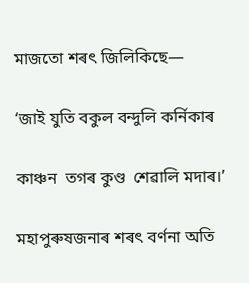মাজতো শৰৎ জিলিকিছে—

‘জাই যুতি বকুল বন্দুলি কৰ্নিকাৰ

কাঞ্চন  তগৰ কুণ্ড  শেৱালি মদাৰ।’

মহাপুৰুষজনাৰ শৰৎ বৰ্ণনা অতি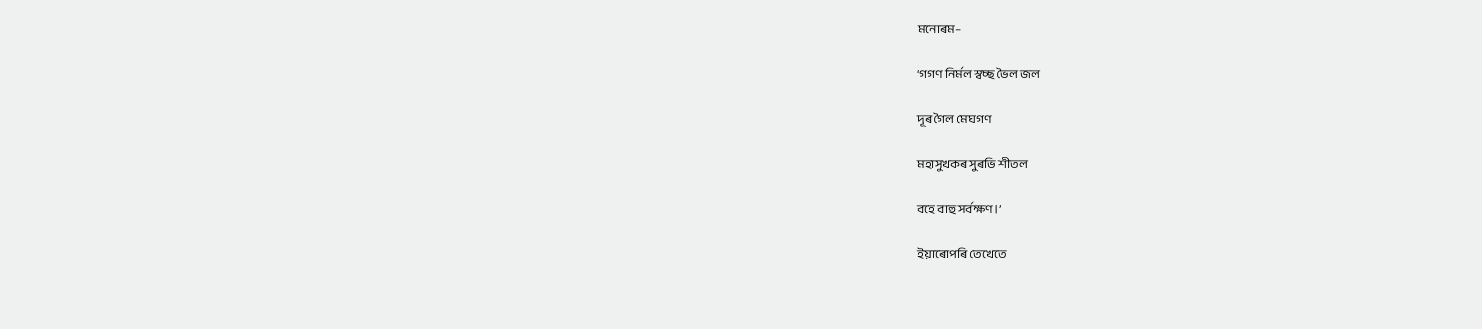মনোৰম–

‘গগণ নিৰ্মল স্বচ্ছ ভৈল জল

দূৰ গৈল মেঘগণ

মহাসুখকৰ সুৰভি শীতল

বহে বাহু সৰ্বক্ষণ।’

ইয়াৰোপৰি তেখেতে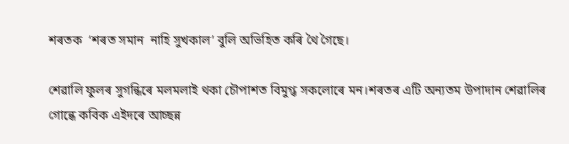শৰতক  ‘শৰত সমান  নাহি সুখকাল’ বুলি অভিহিত কৰি থৈ গৈছে।

শেৱালি ফুলৰ সুগন্ধিৰে মলমলাই থকা চৌপাশত বিমুগ্ধ সকলোৰে মন।শৰতৰ এটি অন্যতম উপাদান শেৱালিৰ গোন্ধে কবিক এইদৰে আচ্ছন্ন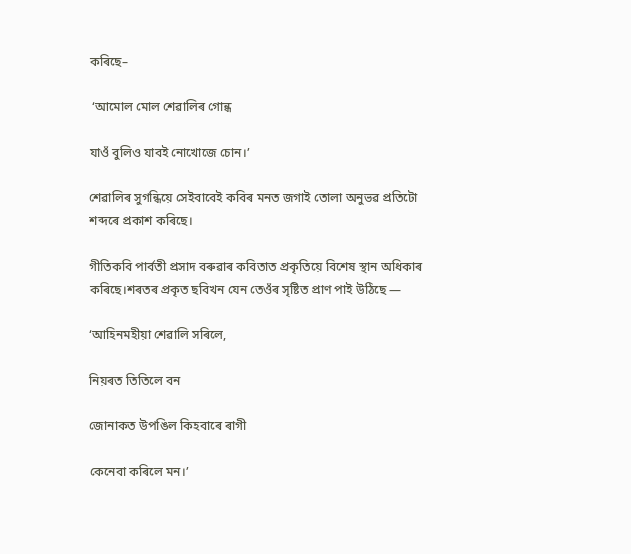কৰিছে–

 ‘আমোল মোল শেৱালিৰ গোন্ধ

যাওঁ বুলিও যাবই নোখোজে চোন।’

শেৱালিৰ সুগন্ধিয়ে সেইবাবেই কবিৰ মনত জগাই তোলা অনুভৱ প্ৰতিটো শব্দৰে প্ৰকাশ কৰিছে।

গীতিকবি পাৰ্বতী প্ৰসাদ বৰুৱাৰ কবিতাত প্ৰকৃতিয়ে বিশেষ স্থান অধিকাৰ কৰিছে।শৰতৰ প্ৰকৃত ছবিখন যেন তেওঁৰ সৃষ্টিত প্ৰাণ পাই উঠিছে —

‘আহিনমহীয়া শেৱালি সৰিলে,

নিয়ৰত তিতিলে বন

জোনাকত উপঙিল কিহবাৰে ৰাগী

কেনেবা কৰিলে মন।’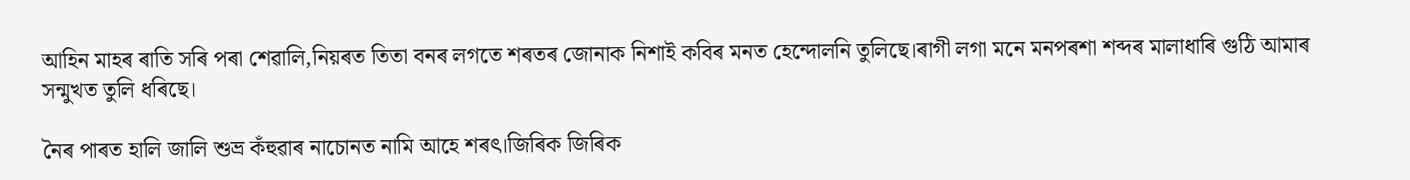আহিন মাহৰ ৰাতি সৰি পৰা শেৱালি,নিয়ৰত তিতা বনৰ লগতে শৰতৰ জোনাক নিশাই কবিৰ মনত হেন্দোলনি তুলিছে।ৰাগী লগা মনে মনপৰশা শব্দৰ মালাধাৰি গুঠি আমাৰ সন্মুখত তুলি ধৰিছে।

নৈৰ পাৰত হালি জালি শুভ্ৰ কঁহুৱাৰ নাচোনত নামি আহে শৰৎ।জিৰিক জিৰিক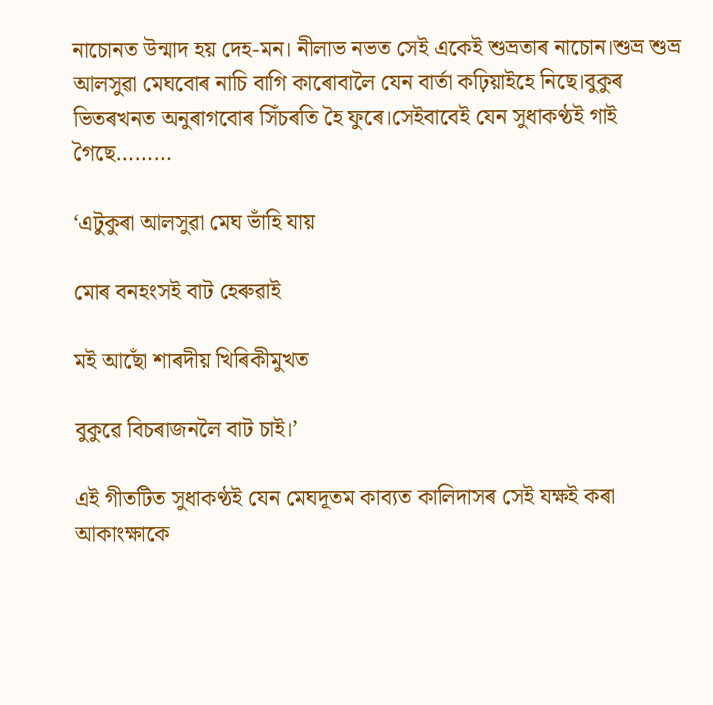নাচোনত উন্মাদ হয় দেহ-মন। নীলাভ নভত সেই একেই শুভ্ৰতাৰ নাচোন।শুভ্ৰ শুভ্ৰ আলসুৱা মেঘবোৰ নাচি বাগি কাৰোবালৈ যেন বাৰ্তা কঢ়িয়াইহে নিছে।বুকুৰ ভিতৰখনত অনুৰাগবোৰ সিঁচৰতি হৈ ফুৰে।সেইবাবেই যেন সুধাকণ্ঠই গাই গৈছে………

‘এটুকুৰা আলসুৱা মেঘ ভাঁহি যায়

মোৰ বনহংসই বাট হেৰুৱাই

মই আছোঁ শাৰদীয় খিৰিকীমুখত

বুকুৱে বিচৰাজনলৈ বাট চাই।’

এই গীতটিত সুধাকণ্ঠই যেন মেঘদূতম কাব্যত কালিদাসৰ সেই যক্ষই কৰা আকাংক্ষাকে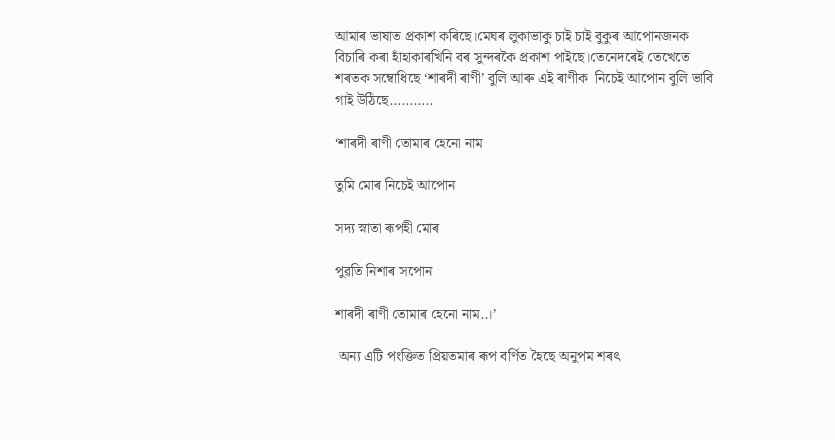আমাৰ ভাষাত প্ৰকাশ কৰিছে।মেঘৰ লুকাভাকু চাই চাই বুকুৰ আপোনজনক বিচাৰি কৰা হাঁহাকাৰখিনি বৰ সুন্দৰকৈ প্ৰকাশ পাইছে।তেনেদৰেই তেখেতে শৰতক সম্বোধিছে ‘শাৰদী ৰাণী’ বুলি আৰু এই ৰাণীক  নিচেই আপোন বুলি ভাবি  গাই উঠিছে………..

‘শাৰদী ৰাণী তোমাৰ হেনো নাম

তুমি মোৰ নিচেই আপোন

সদ্য স্নাতা ৰূপহী মোৰ

পুৱতি নিশাৰ সপোন

শাৰদী ৰাণী তোমাৰ হেনো নাম..।’

 অন্য এটি পংক্তিত প্ৰিয়তমাৰ ৰূপ বৰ্ণিত হৈছে অনুপম শৰৎ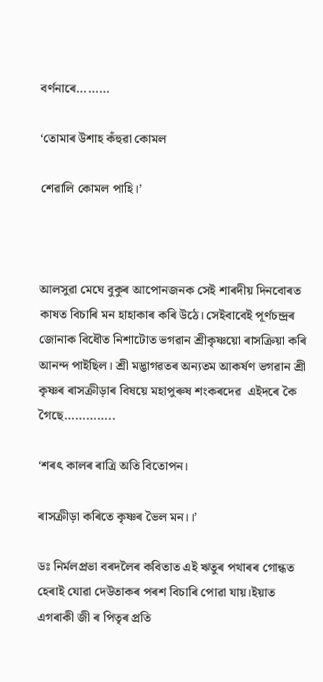বৰ্ণনাৰে………

‘তোমাৰ উশাহ কঁহুৱা কোমল

শেৱালি কোমল পাহি।’



আলসুৱা মেঘে বুকুৰ আপোনজনক সেই শাৰদীয় দিনবোৰত কাষত বিচাৰি মন হাহাকাৰ কৰি উঠে। সেইবাবেই পূৰ্ণচন্দ্ৰৰ জোনাক বিধৌত নিশাটোত ভগৱান শ্ৰীকৃষ্ণয়ো ৰাসক্ৰিয়া কৰি আনন্দ পাইছিল। শ্ৰী মদ্ভাগৱতৰ অন্যতম আকৰ্ষণ ভগৱান শ্ৰী কৃষ্ণৰ ৰাসক্ৰীড়াৰ বিষয়ে মহাপুৰুষ শংকৰদেৱ  এইদৰে কৈ গৈছে…………..

‘শৰৎ কালৰ ৰাত্রি অতি বিতোপন।

ৰাসক্ৰীড়া কৰিতে কৃষ্ণৰ ভৈল মন।।’

ডঃ নিৰ্মলপ্ৰভা বৰদলৈৰ কবিতাত এই ঋতুৰ পথাৰৰ গোন্ধত হেৰাই যোৱা দেউতাকৰ পৰশ বিচাৰি পোৱা যায়।ইয়াত এগৰাকী জী ৰ পিতৃৰ প্ৰতি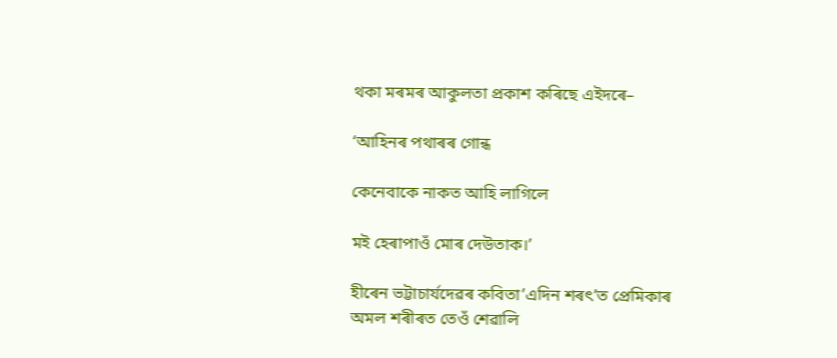থকা মৰমৰ আকুলতা প্ৰকাশ কৰিছে এইদৰে–

‘আহিনৰ পথাৰৰ গোন্ধ

কেনেবাকে নাকত আহি লাগিলে

মই হেৰাপাওঁ মোৰ দেউতাক।’

হীৰেন ভট্টাচাৰ্যদেৱৰ কবিতা’এদিন শৰৎ’ত প্ৰেমিকাৰ অমল শৰীৰত তেওঁ শেৱালি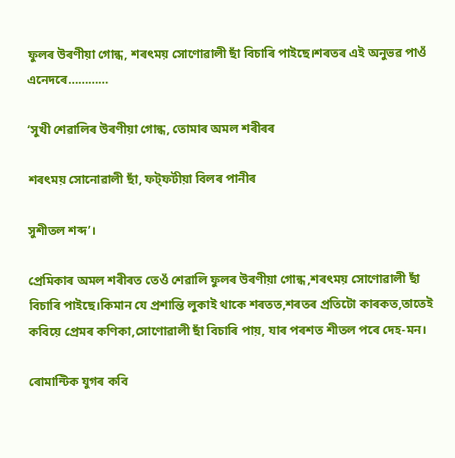ফুলৰ উৰণীয়া গোন্ধ, শৰৎময় সোণোৱালী ছাঁ বিচাৰি পাইছে।শৰতৰ এই অনুভৱ পাওঁ এনেদৰে…………

‘সুখী শেৱালিৰ উৰণীয়া গোন্ধ, তোমাৰ অমল শৰীৰৰ

শৰৎময় সোনোৱালী ছাঁ, ফট্ফটীয়া বিলৰ পানীৰ

সুশীতল শব্দ’।

প্ৰেমিকাৰ অমল শৰীৰত তেওঁ শেৱালি ফুলৰ উৰণীয়া গোন্ধ ,শৰৎময় সোণোৱালী ছাঁ বিচাৰি পাইছে।কিমান যে প্ৰশান্তি লুকাই থাকে শৰতত,শৰতৰ প্ৰতিটো কাৰকত,তাতেই কবিয়ে প্ৰেমৰ কণিকা,সোণোৱালী ছাঁ বিচাৰি পায়, যাৰ পৰশত শীতল পৰে দেহ-মন।

ৰোমান্টিক যুগৰ কবি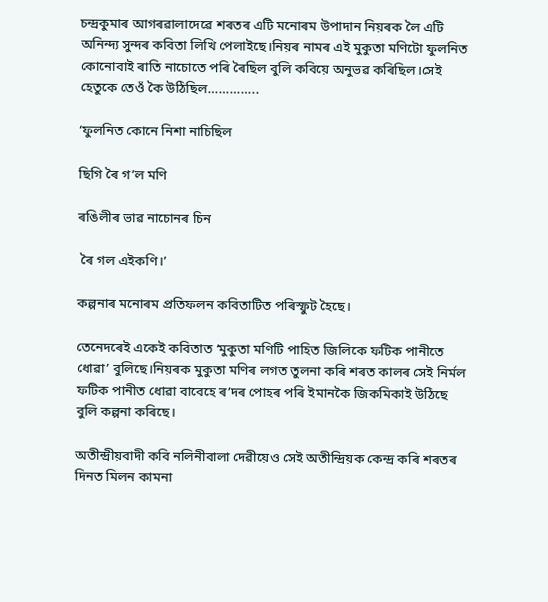চন্দ্ৰকুমাৰ আগৰৱালাদেৱে শৰতৰ এটি মনোৰম উপাদান নিয়ৰক লৈ এটি অনিন্দ্য সুন্দৰ কবিতা লিখি পেলাইছে।নিয়ৰ নামৰ এই মুকুতা মণিটো ফুলনিত কোনোবাই ৰাতি নাচোতে পৰি ৰৈছিল বুলি কবিয়ে অনুভৱ কৰিছিল।সেই হেতুকে তেওঁ কৈ উঠিছিল…………..

‘ফুলনিত কোনে নিশা নাচিছিল

ছিগি ৰৈ গ’ল মণি

ৰঙিলীৰ ভাৱ নাচোনৰ চিন

 ৰৈ গল এইকণি।’

কল্পনাৰ মনোৰম প্ৰতিফলন কবিতাটিত পৰিস্ফুট হৈছে।

তেনেদৰেই একেই কবিতাত ‘মুকুতা মণিটি পাহিত জিলিকে ফটিক পানীতে ধোৱা’ বুলিছে।নিয়ৰক মুকুতা মণিৰ লগত তুলনা কৰি শৰত কালৰ সেই নিৰ্মল ফটিক পানীত ধোৱা বাবেহে ৰ’দৰ পোহৰ পৰি ইমানকৈ জিকমিকাই উঠিছে বুলি কল্পনা কৰিছে।

অতীন্দ্ৰীয়বাদী কবি নলিনীবালা দেৱীয়েও সেই অতীন্দ্ৰিয়ক কেন্দ্ৰ কৰি শৰতৰ দিনত মিলন কামনা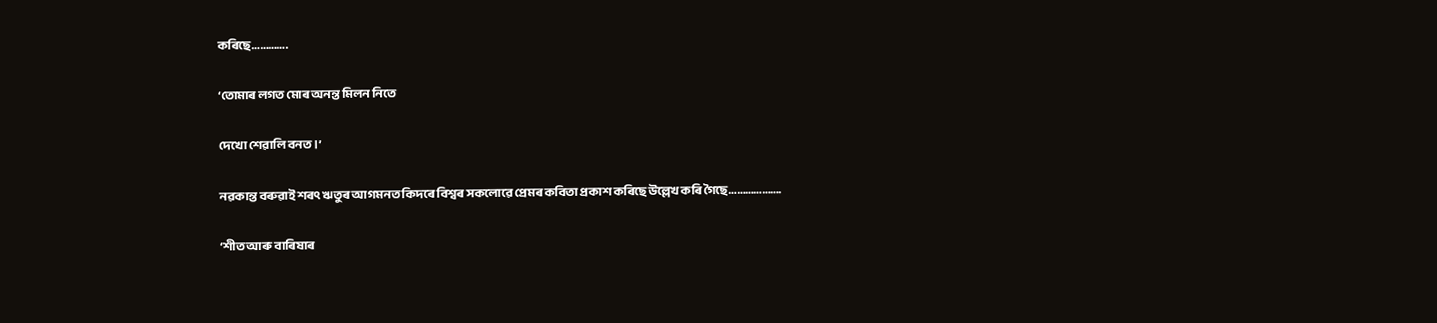কৰিছে………….

‘তোমাৰ লগত মোৰ অনন্ত মিলন নিতে

দেখো শেৱালি বনত।’

নৱকান্ত বৰুৱাই শৰৎ ঋতুৰ আগমনত কিদৰে বিশ্বৰ সকলোৱে প্ৰেমৰ কবিতা প্ৰকাশ কৰিছে উল্লেখ কৰি গৈছে……………….

‘শীত আৰু বাৰিষাৰ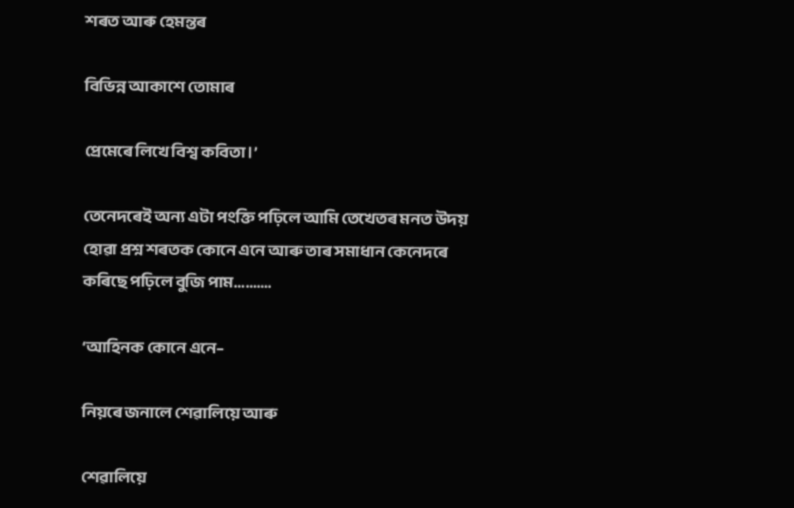শৰত আৰু হেমন্তৰ

বিভিন্ন আকাশে তোমাৰ

প্ৰেমেৰে লিখে বিশ্ব কবিতা।’

তেনেদৰেই অন্য এটা পংক্তি পঢ়িলে আমি তেখেতৰ মনত উদয় হোৱা প্ৰশ্ন শৰতক কোনে এনে আৰু তাৰ সমাধান কেনেদৰে কৰিছে পঢ়িলে বুজি পাম……….

‘আহিনক কোনে এনে–

নিয়ৰে জনালে শেৱালিয়ে আৰু

শেৱালিয়ে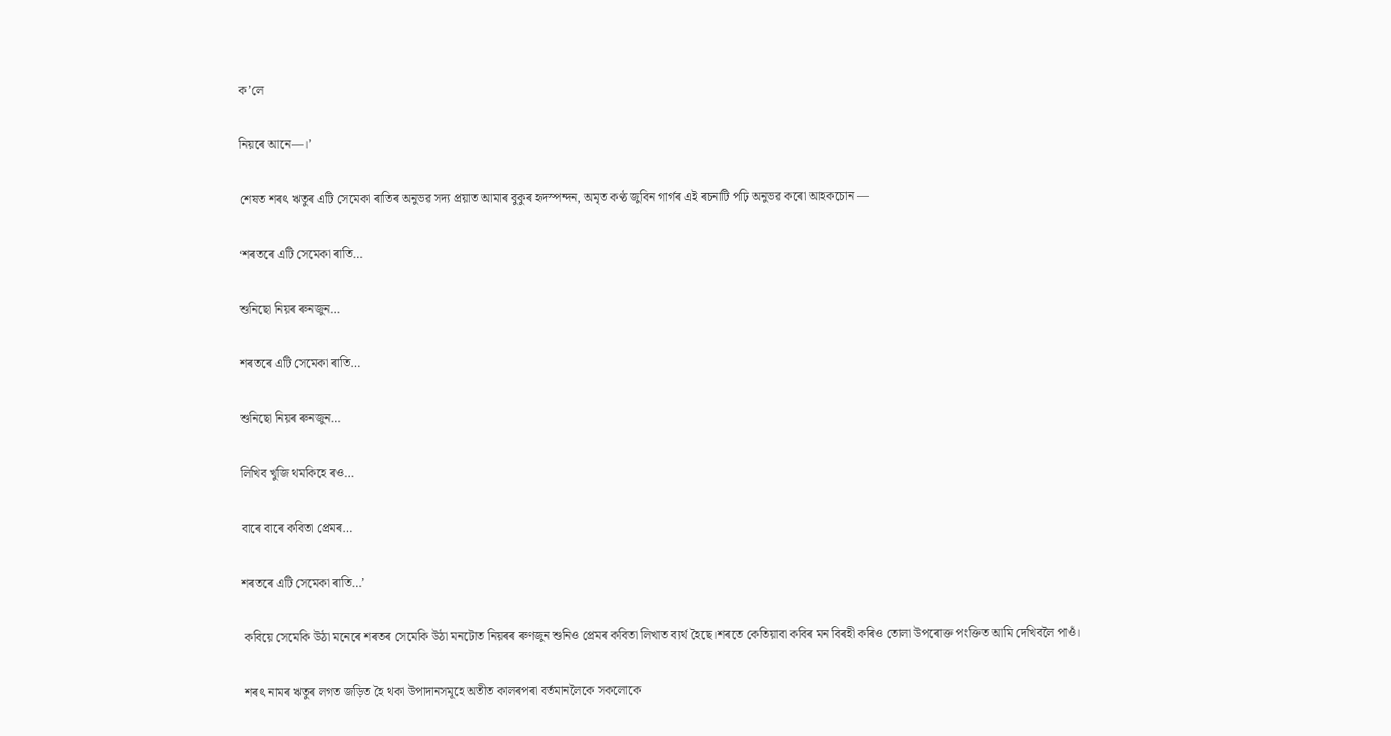ক’লে

নিয়ৰে আনে—।’

শেষত শৰৎ ঋতুৰ এটি সেমেকা ৰাতিৰ অনুভৱ সদ্য প্ৰয়াত আমাৰ বুকুৰ হৃদস্পন্দন, অমৃত কণ্ঠ জুবিন গাৰ্গৰ এই ৰচনাটি পঢ়ি অনুভৱ কৰো আহকচোন —

‘শৰতৰে এটি সেমেকা ৰাতি…

শুনিছো নিয়ৰ ৰুনজুন…

শৰতৰে এটি সেমেকা ৰাতি…

শুনিছো নিয়ৰ ৰুনজুন…

লিখিব খুজি থমকিহে ৰও…

বাৰে বাৰে কবিতা প্ৰেমৰ…

শৰতৰে এটি সেমেকা ৰাতি…’

 কবিয়ে সেমেকি উঠা মনেৰে শৰতৰ সেমেকি উঠা মনটোত নিয়ৰৰ ৰুণজুন শুনিও প্ৰেমৰ কবিতা লিখাত ব্যৰ্থ হৈছে।শৰতে কেতিয়াবা কবিৰ মন বিৰহী কৰিও তোলা উপৰোক্ত পংক্তিত আমি দেখিবলৈ পাওঁ।

 শৰৎ নামৰ ঋতুৰ লগত জড়িত হৈ থকা উপাদানসমূহে অতীত কালৰপৰা বৰ্তমানলৈকে সকলোকে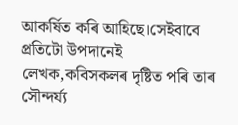আকৰ্ষিত কৰি আহিছে।সেইবাবে প্ৰতিটো উপদানেই লেখক,কবিসকলৰ দৃষ্টিত পৰি তাৰ সৌন্দৰ্য্য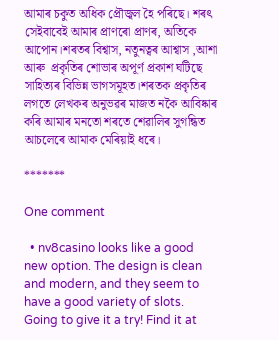আমাৰ চকুত অধিক প্ৰৌজ্বল হৈ পৰিছে। শৰৎ সেইবাবেই আমাৰ প্ৰাণৰো প্ৰাণৰ, অতিকে আপোন।শৰতৰ বিশ্বাস, নতুনত্বৰ আশ্বাস ,আশা আৰু  প্ৰকৃতিৰ শোভাৰ অপূৰ্ণ প্ৰকাশ ঘটিছে সাহিত্যৰ বিভিন্ন ভাগসমূহত।শৰতক প্ৰকৃতিৰ লগতে লেখকৰ অনুভৱৰ মাজত নকৈ আবিষ্কাৰ কৰি আমাৰ মনতো শৰতে শেৱালিৰ সুগন্ধিত আচলেৰে আমাক মেৰিয়াই ধৰে।

*******

One comment

  • nv8casino looks like a good new option. The design is clean and modern, and they seem to have a good variety of slots. Going to give it a try! Find it at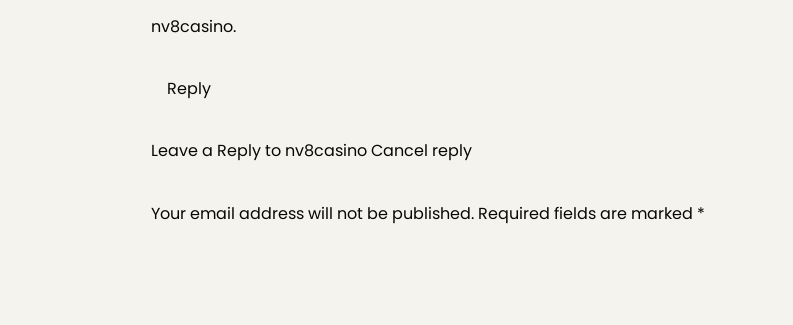nv8casino.

    Reply

Leave a Reply to nv8casino Cancel reply

Your email address will not be published. Required fields are marked *